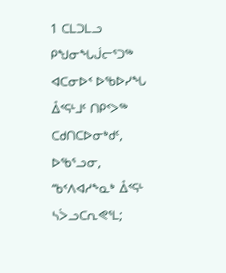1 ᑕᒪᑐᒪᓗ ᑭᖑᓂᖓᒎᓕᕐᑐᖅ ᐊᑕᓂᐅᑉ ᐅᖃᐅᓯᖓ ᐂᑉᕋᒻᒧᑦ ᑎᑭᑉᐳᖅ ᑕᑯᑎᑕᐅᓂᒃᑯᑦ, ᐅᖃᕐᓗᓂ, “ᑲᑉᐱᐊᓱᖕᓇᒃ ᐂᑉᕋᒻ ᓴᐴᓗᑕᕆᕙᕐᒪ;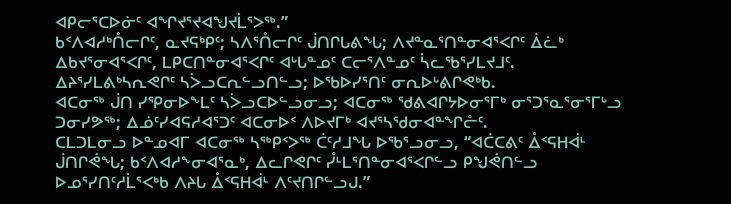ᐊᑭᓕᕐᑕᐅᓃᑦ ᐊᖏᔪᕐᔪᐊᖑᔪᒫᕐᐳᖅ.”
ᑲᑉᐱᐊᓱᒃᑍᓕᒋᑦ, ᓇᔪᕋᒃᑭᑦ; ᓴᐱᕐᑍᓕᒋᑦ ᒎᑎᒋᒐᕕᖓ; ᐱᔪᓐᓇᕐᑎᓐᓂᐊᕐᐸᒋᑦ ᐄᓛᒃ ᐃᑲᔪᕐᓂᐊᕐᐸᒋᑦ, ᒪᑭᑕᑎᓐᓂᐊᕐᐸᒋᑦ ᐊᒡᒐᓐᓄᑦ ᑕᓕᕐᐱᓐᓄᑦ ᓵᓚᖃᕐᓯᒪᔪᒧᑦ.
ᐃᔨᕐᓯᒪᕕᒃᓴᕆᕙᒋᑦ ᓴᐴᓗᑕᕆᓪᓗᑎᓪᓗ; ᐅᖃᐅᓯᕐᑎᑦ ᓂᕆᐅᒡᕕᒋᕙᒃᑲ.
ᐊᑕᓂᖅ ᒎᑎ ᓯᕿᓂᐅᖕᒪᑦ ᓴᐴᓗᑕᐅᓪᓗᓂᓗ; ᐊᑕᓂᖅ ᖁᕕᐊᒋᔭᐅᓂᕐᒥᒃ ᓂᕐᑐᕐᓇᕐᓂᕐᒥᒡᓗ ᑐᓂᓯᕗᖅ; ᐃᓅᑦᓯᐊᕋᓱᐊᕐᑐᑦ ᐊᑕᓂᐅᑉ ᐱᐅᔪᒥᒃ ᐊᔪᕐᓴᖁᓂᐊᓐᖏᓔᑦ.
ᑕᒪᑐᒪᓂᓗ ᐅᓐᓄᐊᒥ ᐊᑕᓂᖅ ᓴᖅᑭᑉᐳᖅ ᑖᑦᓱᒧᖓ ᐅᖃᕐᓗᓂᓗ, “ᐊᑖᑕᕕᑦ ᐂᑉᕋᕼᐋᒻ ᒎᑎᒋᕚᖓ; ᑲᑉᐱᐊᓱᖕᓂᐊᕐᓇᒃ, ᐃᓚᒋᕙᒋᑦ ᓮᒻᒪᕐᑎᓐᓂᐊᕐᐸᒋᓪᓗ ᑭᖑᕚᑎᓪᓗ ᐅᓄᕐᓯᑎᑦᓱᒫᕐᐸᒃᑲ ᐱᔨᒐ ᐂᑉᕋᕼᐋᒻ ᐱᑦᔪᑎᒋᓪᓗᒍ.”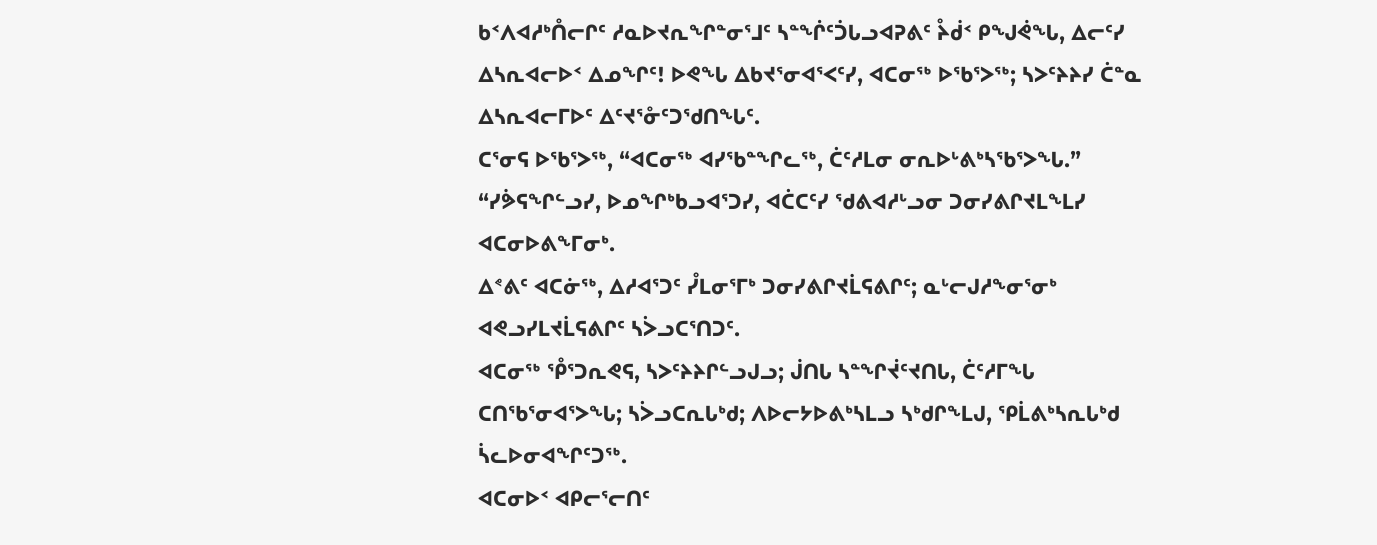ᑲᑉᐱᐊᓱᒃᑍᓕᒋᑦ ᓱᓇᐅᔪᕆᖏᓐᓂᕐᒧᑦ ᓴᓐᖐᑦᑑᒐᓗᐊᕈᕕᑦ ᔧᑰᑉ ᑭᖑᕚᖓ, ᐃᓕᑦᓯ ᐃᓴᕆᐊᓕᐅᑉ ᐃᓄᖏᑦ! ᐅᕙᖓ ᐃᑲᔪᕐᓂᐊᕐᐸᑦᓯ, ᐊᑕᓂᖅ ᐅᖃᕐᐳᖅ; ᓴᐳᑦᔨᔨᓯ ᑖᓐᓇ ᐃᓴᕆᐊᓕᒥᐅᑦ ᐃᑦᔪᕐᓁᑦᑐᖁᑎᖓᑦ.
ᑕᕐᓂᕋ ᐅᖃᕐᐳᖅ, “ᐊᑕᓂᖅ ᐊᓯᖃᓐᖏᓚᖅ, ᑖᑦᓱᒪᓂ ᓂᕆᐅᒡᕕᒃᓴᖃᕐᐳᖓ.”
“ᓯᕘᕋᖏᓪᓗᓯ, ᐅᓄᖏᒃᑲᓗᐊᕐᑐᓯ, ᐊᑖᑕᑦᓯ ᖁᕕᐊᓱᒡᓗᓂ ᑐᓂᓯᕕᒋᔪᒪᖕᒪᓯ ᐊᑕᓂᐅᕕᖕᒥᓂᒃ.
ᐃᕝᕕᑦ ᐊᑕᓃᖅ, ᐃᓱᐊᕐᑐᑦ ᓮᒪᓂᕐᒥᒃ ᑐᓂᓯᕕᒋᔪᒫᕋᕕᒋᑦ; ᓇᒡᓕᒍᓱᖕᓂᕐᓂᒃ ᐊᕙᓗᓯᒪᔪᒫᕋᕕᒋᑦ ᓴᐴᓗᑕᕐᑎᑐᑦ.
ᐊᑕᓂᖅ ᕾᕐᑐᕆᕙᕋ, ᓴᐳᑦᔨᔨᒋᓪᓗᒍᓗ; ᒎᑎᒐ ᓴᓐᖏᔫᑦᔪᑎᒐ, ᑖᑦᓱᒥᖓ ᑕᑎᖃᕐᓂᐊᕐᐳᖓ; ᓴᐴᓗᑕᕆᒐᒃᑯ; ᐱᐅᓕᔭᐅᕕᒃᓴᒪᓗ ᓴᒃᑯᒋᖕᒪᒍ, ᕿᒫᕕᒃᓴᕆᒐᒃᑯ ᓵᓚᐅᓂᐊᖏᑦᑐᖅ.
ᐊᑕᓂᐅᑉ ᐊᑭᓕᕐᓕᑎᑦ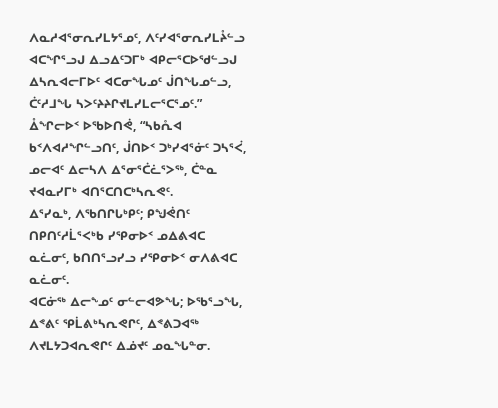ᐱᓇᓱᐊᕐᓂᕆᓯᒪᔭᕐᓄᑦ, ᐱᑦᓯᐊᕐᓂᕆᓯᒪᔧᓪᓗ ᐊᑕᖏᕐᓗᒍ ᐃᓗᐃᑦᑐᒥᒃ ᐊᑭᓕᕐᑕᐅᖁᓪᓗᒍ ᐃᓴᕆᐊᓕᒥᐅᑦ ᐊᑕᓂᖓᓄᑦ ᒎᑎᖓᓄᓪᓗ, ᑖᑦᓱᒧᖓ ᓴᐳᑦᔨᔨᒋᔪᒪᓯᒪᓕᕐᑕᕐᓄᑦ.”
ᐂᖏᓕᐅᑉ ᐅᖃᐅᑎᕚ, “ᓴᑲᕅᐊ ᑲᑉᐱᐊᓱᖏᓪᓗᑎᑦ, ᒎᑎᐅᑉ ᑐᒃᓯᐊᕐᓃᑦ ᑐᓴᕐᐹ, ᓄᓕᐊᑦ ᐃᓕᓴᐱ ᐃᕐᓂᕐᑖᓛᕐᐳᖅ, ᑖᓐᓇ ᔪᐊᓇᓯᒥᒃ ᐊᑎᕐᑕᑎᑕᒃᓴᕆᕙᑦ.
ᐃᕐᓯᓇᒃ, ᐱᖃᑎᒋᒐᒃᑭᑦ; ᑭᖑᕚᑎᑦ ᑎᑭᑎᑦᓱᒫᕐᐸᒃᑲ ᓯᕿᓂᐅᑉ ᓄᐃᕕᐊᑕ ᓇᓛᓂᑦ, ᑲᑎᑎᕐᓗᓯᓗ ᓯᕿᓂᐅᑉ ᓂᐱᕕᐊᑕ ᓇᓛᓂᑦ.
ᐊᑕᓃᖅ ᐃᓕᖕᓄᑦ ᓂᓪᓕᐊᕗᖓ; ᐅᖃᕐᓗᖓ, ᐃᕝᕕᑦ ᕿᒫᕕᒃᓴᕆᕙᒋᑦ, ᐃᕝᕕᑐᐊᖅ ᐱᔪᒪᔭᑐᐊᕆᕙᒋᑦ ᐃᓅᔪᑦ ᓄᓇᖓᓐᓂ.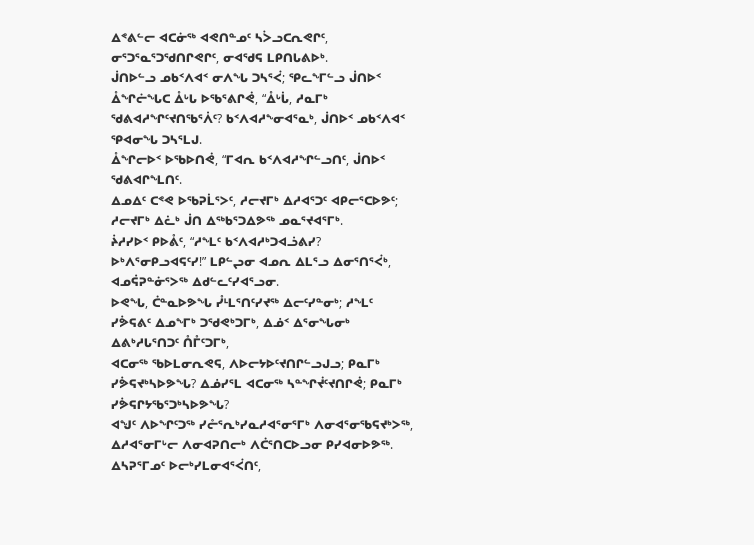ᐃᕝᕕᓪᓕ ᐊᑕᓃᖅ ᐊᕙᑎᓐᓄᑦ ᓴᐴᓗᑕᕆᕙᒋᑦ, ᓂᕐᑐᕐᓇᕐᑐᖁᑎᒋᕙᒋᑦ, ᓂᐊᖁᕋ ᒪᑭᑎᒐᕕᐅᒃ.
ᒎᑎᐅᓪᓗ ᓄᑲᑉᐱᐊᑉ ᓂᐱᖓ ᑐᓴᕐᐹ; ᕿᓚᖕᒥᓪᓗ ᒎᑎᐅᑉ ᐂᖏᓖᖓᑕ ᐂᒡᒐ ᐅᖃᕐᕕᒋᕚ, “ᐂᒡᒑ, ᓱᓇᒥᒃ ᖁᕕᐊᓱᖏᑦᔪᑎᖃᕐᐲᑦ? ᑲᑉᐱᐊᓱᖕᓂᐊᕐᓇᒃ, ᒎᑎᐅᑉ ᓄᑲᑉᐱᐊᑉ ᕿᐊᓂᖓ ᑐᓴᕐᒪᒍ.
ᐂᖏᓕᐅᑉ ᐅᖃᐅᑎᕚ, “ᒥᐊᕆ ᑲᑉᐱᐊᓱᖏᓪᓗᑎᑦ, ᒎᑎᐅᑉ ᖁᕕᐊᒋᖕᒪᑎᑦ.
ᐃᓄᐃᑦ ᑕᕝᕙ ᐅᖃᕈᒫᕐᐳᑦ, ᓱᓕᔪᒥᒃ ᐃᓱᐊᕐᑐᑦ ᐊᑭᓕᕐᑕᐅᕗᑦ; ᓱᓕᔪᒥᒃ ᐃᓛᒃ ᒎᑎ ᐃᖅᑲᕐᑐᐃᕗᖅ ᓄᓇᕐᔪᐊᕐᒥᒃ.
ᔩᓱᓯᐅᑉ ᑭᐅᕔᑦ, “ᓱᖕᒪᑦ ᑲᑉᐱᐊᓱᒃᑐᐊᓘᕕᓯ? ᐅᒃᐱᕐᓂᑭᓗᐊᕋᑦᓯ!” ᒪᑭᓪᖢᓂ ᐊᓄᕆ ᐃᒪᕐᓗ ᐃᓂᕐᑎᕐᐹᒃ, ᐊᓄᕌᕈᓐᓃᕐᐳᖅ ᐃᑯᓪᓚᑦᓯᐊᕐᓗᓂ.
ᐅᕙᖓ, ᑖᓐᓇᐅᕗᖓ ᓮᒻᒪᕐᑎᑦᓯᔪᖅ ᐃᓕᑦᓯᓐᓂᒃ; ᓱᖕᒪᑦ ᓯᕘᕋᕕᑦ ᐃᓄᖕᒥᒃ ᑐᖁᕙᒃᑐᒥᒃ, ᐃᓅᑉ ᐃᕐᓂᖓᓂᒃ ᐃᕕᒃᓱᒐᕐᑎᑐᑦ ᑍᒤᑦᑐᒥᒃ,
ᐊᑕᓂᖅ ᖃᐅᒪᓂᕆᕙᕋ, ᐱᐅᓕᔭᐅᑦᔪᑎᒋᓪᓗᒍᓗ; ᑭᓇᒥᒃ ᓯᕘᕋᔪᒃᓴᐅᕗᖓ? ᐃᓅᓯᕐᒪ ᐊᑕᓂᖅ ᓴᓐᖏᔫᑦᔪᑎᒋᕚ; ᑭᓇᒥᒃ ᓯᕘᕋᒋᔭᖃᕐᑐᒃᓴᐅᕗᖓ?
ᐊᖑᑦ ᐱᐅᖏᑦᑐᖅ ᓯᓔᕐᕆᒃᓯᓇᓱᐊᕐᓂᕐᒥᒃ ᐱᓂᐊᕐᓂᖃᕋᔪᒃᐳᖅ, ᐃᓱᐊᕐᓂᒥᒡᓕ ᐱᓂᐊᕈᑎᓕᒃ ᐱᑖᕐᑎᑕᐅᓗᓂ ᑭᓯᐊᓂᐅᕗᖅ.
ᐃᓴᕈᕐᒥᓄᑦ ᐅᓕᒃᓯᒪᓂᐊᕐᐹᑎᑦ,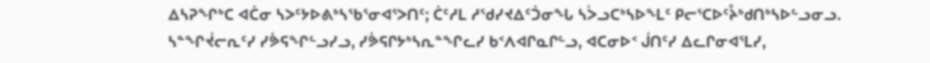ᐃᓴᕈᖏᒃᑕ ᐊᑖᓂ ᓴᐳᑦᔭᐅᕕᒃᓴᖃᕐᓂᐊᕐᐳᑎᑦ; ᑖᑦᓱᒪ ᓱᖁᓯᔪᐃᑦᑑᓂᖓ ᓴᐴᓗᑕᒃᓴᐅᖕᒪᑦ ᑭᓕᕐᑕᐅᑦᔧᒃᑯᑎᒃᓴᐅᓪᓗᓂᓗ.
ᓴᓐᖏᔫᓕᕆᑦᓯ ᓯᕘᕋᖏᓪᓗᓯᓗ, ᓯᕘᕋᒋᔭᒃᓴᕆᓐᖏᓚᓯ ᑲᑉᐱᐊᒋᓇᒋᓪᓗ, ᐊᑕᓂᐅᑉ ᒎᑎᑦᓯ ᐃᓚᒋᓂᐊᕐᒪᓯ,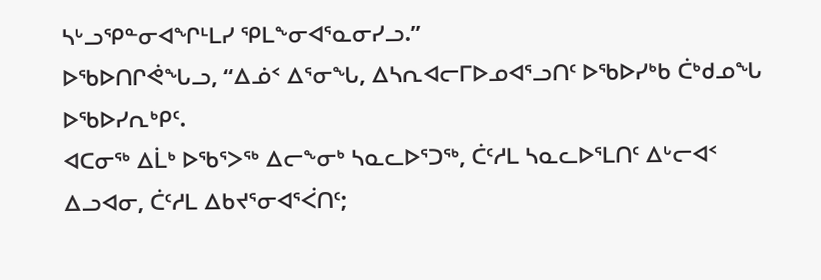ᓴᒡᓗᕿᓐᓂᐊᖏᒻᒪᓯ ᕿᒪᖕᓂᐊᕐᓇᓂᓯᓗ.”
ᐅᖃᐅᑎᒋᕚᖓᓗ, “ᐃᓅᑉ ᐃᕐᓂᖓ, ᐃᓴᕆᐊᓕᒥᐅᓄᐊᕐᓗᑎᑦ ᐅᖃᐅᓯᒃᑲ ᑖᒃᑯᓄᖓ ᐅᖃᐅᓯᕆᒃᑭᑦ.
ᐊᑕᓂᖅ ᐃᒫᒃ ᐅᖃᕐᐳᖅ ᐃᓕᖕᓂᒃ ᓴᓇᓚᐅᕐᑐᖅ, ᑖᑦᓱᒪ ᓴᓇᓚᐅᕐᒪᑎᑦ ᐃᒡᓕᐊᑉ ᐃᓗᐊᓂ, ᑖᑦᓱᒪ ᐃᑲᔪᕐᓂᐊᕐᐹᑎᑦ;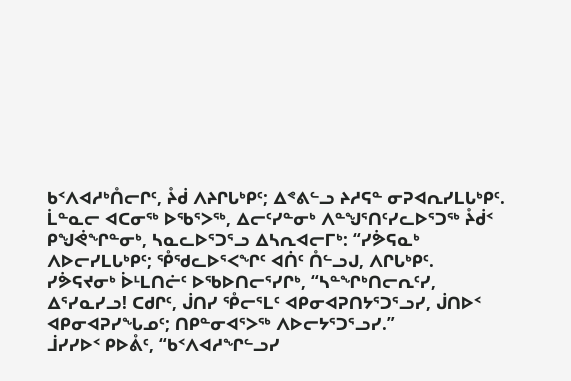ᑲᑉᐱᐊᓱᒃᑍᓕᒋᑦ, ᔧᑰ ᐱᔨᒋᒐᒃᑭᑦ; ᐃᕝᕕᓪᓗ ᔨᓱᕋᓐ ᓂᕈᐊᕆᓯᒪᒐᒃᑭᑦ.
ᒫᓐᓇᓕ ᐊᑕᓂᖅ ᐅᖃᕐᐳᖅ, ᐃᓕᑦᓯᓐᓂᒃ ᐱᓐᖑᕐᑎᑦᓯᓚᐅᕐᑐᖅ ᔧᑰᑉ ᑭᖑᕚᖏᓐᓂᒃ, ᓴᓇᓚᐅᕐᑐᕐᓗ ᐃᓴᕆᐊᓕᒥᒃ: “ᓯᕘᕋᓇᒃ ᐱᐅᓕᓯᒪᒐᒃᑭᑦ; ᕾᖁᓚᐅᕐᐸᖏᑦ ᐊᑏᑦ ᑍᓪᓗᒍ, ᐱᒋᒐᒃᑭᑦ.
ᓯᕘᕋᔪᓂᒃ ᐆᒻᒪᑎᓖᑦ ᐅᖃᐅᑎᓕᕐᓯᒋᒃ, “ᓴᓐᖏᒃᑎᓕᕆᑦᓯ, ᐃᕐᓯᓇᓯᓗ! ᑕᑯᒋᑦ, ᒎᑎᓯ ᕾᓕᕐᒪᑦ ᐊᑭᓂᐊᕈᑎᔭᕐᑐᕐᓗᓯ, ᒎᑎᐅᑉ ᐊᑭᓂᐊᕈᓯᖓᓄᑦ; ᑎᑭᓐᓂᐊᕐᐳᖅ ᐱᐅᓕᔭᕐᑐᕐᓗᓯ.”
ᒨᓯᓯᐅᑉ ᑭᐅᕔᑦ, “ᑲᑉᐱᐊᓱᖏᓪᓗᓯ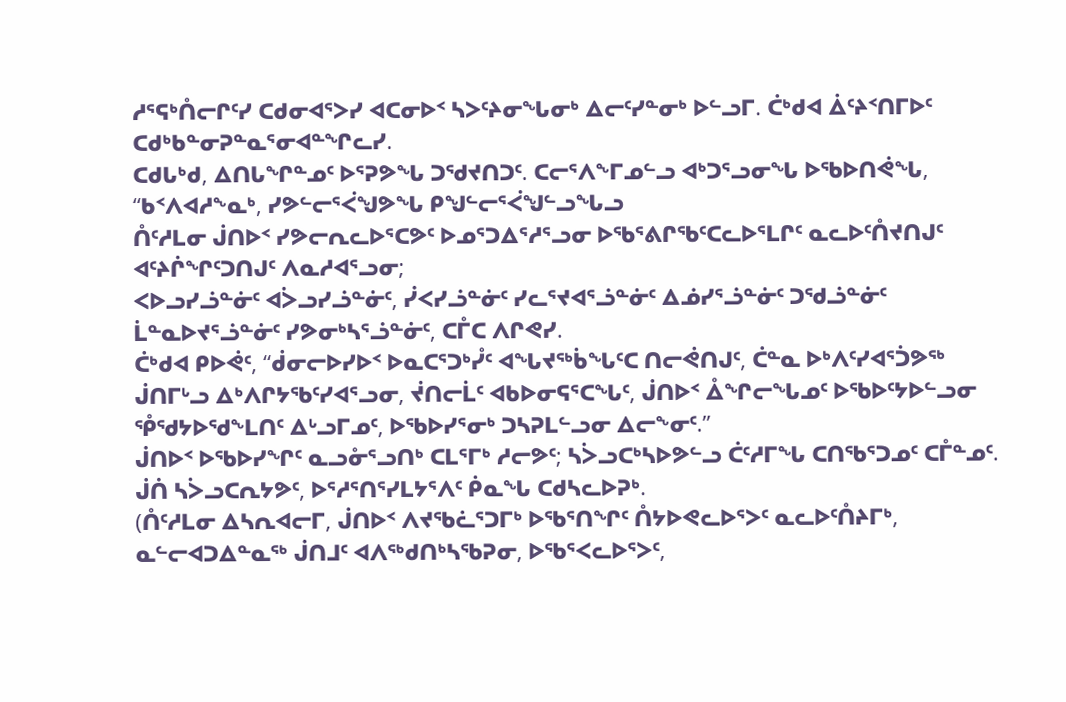ᓱᕐᕋᒃᑍᓕᒋᑦᓯ ᑕᑯᓂᐊᕐᐳᓯ ᐊᑕᓂᐅᑉ ᓴᐳᑦᔨᓂᖓᓂᒃ ᐃᓕᑦᓯᓐᓂᒃ ᐅᓪᓗᒥ. ᑖᒃᑯᐊ ᐄᑦᔨᑉᑎᒥᐅᑦ ᑕᑯᒃᑲᓐᓂᕈᓐᓇᕐᓂᐊᓐᖏᓚᓯ.
ᑕᑯᒐᒃᑯ, ᐃᑎᒐᖏᓐᓄᑦ ᐅᕐᕈᕗᖓ ᑐᖁᔪᑎᑐᑦ. ᑕᓕᕐᐱᖕᒥᓄᓪᓗ ᐊᒃᑐᕐᓗᓂᖓ ᐅᖃᐅᑎᕚᖓ, “ᑲᑉᐱᐊᓱᖕᓇᒃ, ᓯᕗᓪᓕᕐᐹᖑᕗᖓ ᑭᖑᓪᓕᕐᐹᖑᓪᓗᖓᓗ
ᑍᑦᓱᒪᓂ ᒎᑎᐅᑉ ᓯᕗᓕᕆᓚᐅᕐᑕᕗᑦ ᐅᓄᕐᑐᐃᕐᓱᕐᓗᓂ ᐅᖃᕐᕕᒋᖃᑦᑕᓚᐅᕐᒪᒋᑦ ᓇᓚᐅᑦᑍᔪᑎᒍᑦ ᐊᑦᔨᒌᖏᑦᑐᑎᒍᑦ ᐱᓇᓱᐊᕐᓗᓂ;
ᐸᐅᓗᓯᓘᓐᓃᑦ ᐊᐴᓗᓯᓘᓐᓃᑦ, ᓰᐸᓯᓘᓐᓃᑦ ᓯᓚᕐᔪᐊᕐᓘᓐᓃᑦ ᐃᓅᓯᕐᓘᓐᓃᑦ ᑐᖁᓘᓐᓃᑦ ᒫᓐᓇᐅᔪᕐᓘᓐᓃᑦ ᓯᕗᓂᒃᓴᕐᓘᓐᓃᑦ, ᑕᒤᑕ ᐱᒋᕙᓯ.
ᑖᒃᑯᐊ ᑭᐅᕚᑦ, “ᑰᓂᓕᐅᓯᐅᑉ ᐅᓇᑕᕐᑐᒃᓮᑦ ᐊᖓᔪᖅᑳᖓᑦᑕ ᑎᓕᕚᑎᒍᑦ, ᑖᓐᓇ ᐅᒃᐱᑦᓯᐊᕐᑑᕗᖅ ᒎᑎᒥᒡᓗ ᐃᒃᐱᒋᔭᖃᑦᓯᐊᕐᓗᓂ, ᔫᑎᓕᒫᑦ ᐊᑲᐅᓂᕋᕐᑕᖓᑦ, ᒎᑎᐅᑉ ᐂᖏᓕᖓᓄᑦ ᐅᖃᐅᑦᔭᐅᓪᓗᓂ ᕾᖁᔭᐅᖁᖕᒪᑎᑦ ᐃᒡᓗᒥᓄᑦ, ᐅᖃᐅᓯᕐᓂᒃ ᑐᓴᕈᒪᓪᓗᓂ ᐃᓕᖕᓂᑦ.”
ᒎᑎᐅᑉ ᐅᖃᐅᓯᖏᑦ ᓇᓗᓁᕐᓗᑎᒃ ᑕᒪᕐᒥᒃ ᓱᓕᕗᑦ; ᓴᐴᓗᑕᒃᓴᐅᕗᓪᓗ ᑖᑦᓱᒥᖓ ᑕᑎᖃᕐᑐᓄᑦ ᑕᒤᓐᓄᑦ.
ᒎᑏ ᓴᐴᓗᑕᕆᔭᕗᑦ, ᐅᕐᓱᕐᑎᕐᓯᒪᔭᕐᐱᑦ ᑮᓇᖓ ᑕᑯᓴᓚᐅᕈᒃ.
(ᑍᑦᓱᒪᓂ ᐃᓴᕆᐊᓕᒥ, ᒎᑎᐅᑉ ᐱᔪᖃᓛᕐᑐᒥᒃ ᐅᖃᕐᑎᖏᑦ ᑍᔭᐅᕙᓚᐅᕐᐳᑦ ᓇᓚᐅᑦᑍᔨᒥᒃ, ᓇᓪᓕᐊᑐᐃᓐᓇᖅ ᒎᑎᒧᑦ ᐊᐱᖅᑯᑎᒃᓴᖃᕈᓂ, ᐅᖃᕐᐸᓚᐅᕐᐳᑦ,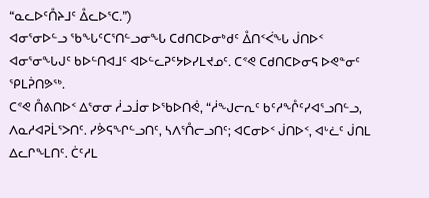“ᓇᓚᐅᑦᑍᔨᒧᑦ ᐂᓚᐅᕐᑕ.”)
ᐊᓂᕐᓂᐅᓪᓗ ᖃᖓᑦᑕᕐᑎᓪᓗᓂᖓ ᑕᑯᑎᑕᐅᓂᒃᑯᑦ ᐂᑎᑉᐹᖓ ᒎᑎᐅᑉ ᐊᓂᕐᓂᖓᒍᑦ ᑲᐅᓪᑎᐊᒧᑦ ᐊᐅᓪᓚᕈᑦᔭᐅᓯᒪᔪᓄᑦ. ᑕᕝᕙ ᑕᑯᑎᑕᐅᓂᕋ ᐅᕙᓐᓂᑦ ᕿᒪᕉᑎᕗᖅ.
ᑕᕝᕙ ᑍᕕᑎᐅᑉ ᐃᕐᓂᓂ ᓲᓗᒨᓂ ᐅᖃᐅᑎᕚ, “ᓲᖑᓕᕆᑦ ᑲᑦᓱᖎᑦᓯᐊᕐᓗᑎᓪᓗ, ᐱᓇᓱᐊᕈᒫᕐᐳᑎᑦ. ᓯᕘᕋᖏᓪᓗᑎᑦ, ᓴᐱᕐᑍᓕᓗᑎᑦ; ᐊᑕᓂᐅᑉ ᒎᑎᐅᑉ, ᐊᒡᓛᑦ ᒎᑎᒪ ᐃᓚᒋᖕᒪᑎᑦ. ᑖᑦᓱᒪ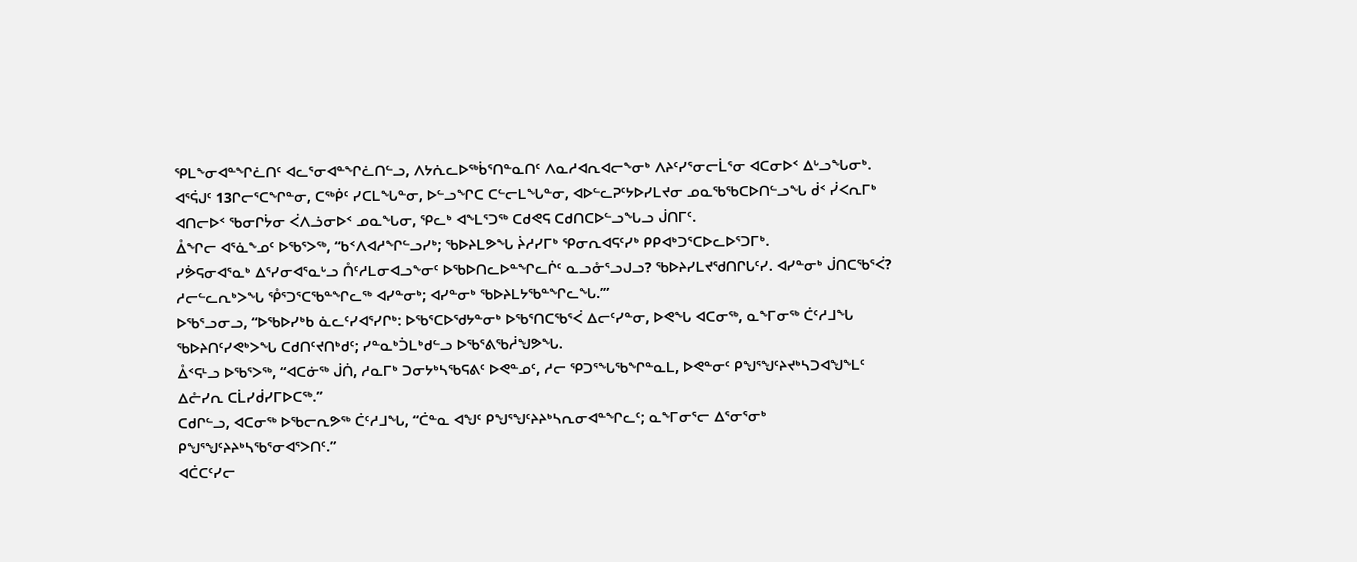ᕿᒪᖕᓂᐊᓐᖏᓛᑎᑦ ᐊᓚᕐᓂᐊᓐᖏᓛᑎᓪᓗ, ᐱᔭᕇᓚᐅᖅᑳᕐᑎᓐᓇᑎᑦ ᐱᓇᓱᐊᕆᐊᓕᖕᓂᒃ ᐱᔨᑦᓯᕐᓂᓕᒫᕐᓂ ᐊᑕᓂᐅᑉ ᐃᒡᓗᖓᓂᒃ.
ᐊᕐᕌᒍᑦ 13ᒋᓕᕐᑕᖏᓐᓂ, ᑕᖅᑮᑦ ᓯᑕᒪᖓᓐᓂ, ᐅᓪᓗᖏᑕ ᑕᓪᓕᒪᖓᓐᓂ, ᐊᐅᓪᓚᕈᑦᔭᐅᓯᒪᔪᓂ ᓄᓇᖃᖃᑕᐅᑎᓪᓗᖓ ᑰᑉ ᓰᐸᕆᒥᒃ ᐊᑎᓕᐅᑉ ᖃᓂᒋᔮᓂ ᐹᐱᓘᓂᐅᑉ ᓄᓇᖓᓂ, ᕿᓚᒃ ᐊᖕᒪᕐᑐᖅ ᑕᑯᕙᕋ ᑕᑯᑎᑕᐅᓪᓗᖓᓗ ᒎᑎᒥᑦ.
ᐂᖏᓕ ᐊᕐᓈᖕᓄᑦ ᐅᖃᕐᐳᖅ, “ᑲᑉᐱᐊᓱᖏᓪᓗᓯᒃ; ᖃᐅᔨᒪᕗᖓ ᔩᓱᓯᒥᒃ ᕿᓂᕆᐊᕋᑦᓯᒃ ᑭᑭᐊᒃᑐᕐᑕᐅᓚᐅᕐᑐᒥᒃ.
ᓯᕘᕋᓂᐊᕐᓇᒃ ᐃᕐᓯᓂᐊᕐᓇᒡᓗ ᑍᑦᓱᒪᓂᐊᓗᖕᓂᑦ ᐅᖃᐅᑎᓚᐅᓐᖏᓚᒌᑦ ᓇᓗᓁᕐᓗᒍᓗ? ᖃᐅᔨᓯᒪᔪᖁᑎᒋᒐᑦᓯ. ᐊᓯᓐᓂᒃ ᒎᑎᑕᖃᕐᐹ? ᓱᓕᓪᓚᕆᒃᐳᖓ ᕾᕐᑐᕐᑕᖃᓐᖏᓚᖅ ᐊᓯᓐᓂᒃ; ᐊᓯᓐᓂᒃ ᖃᐅᔨᒪᔭᖃᓐᖏᓚᖓ.’”
ᐅᖃᕐᓗᓂᓗ, “ᐅᖃᐅᓯᒃᑲ ᓈᓚᑦᓯᐊᕐᓯᒋᒃ: ᐅᖃᕐᑕᐅᖁᔭᓐᓂᒃ ᐅᖃᕐᑎᑕᖃᕐᐹ ᐃᓕᑦᓯᓐᓂ, ᐅᕙᖓ ᐊᑕᓂᖅ, ᓇᖕᒥᓂᖅ ᑖᑦᓱᒧᖓ ᖃᐅᔨᑎᑦᓯᕙᒃᐳᖓ ᑕᑯᑎᑦᔪᑎᒃᑯᑦ; ᓯᓐᓇᒃᑑᒪᒃᑯᓪᓗ ᐅᖃᕐᕕᖃᓲᖑᕗᖓ.
ᐂᑉᕋᒻᓗ ᐅᖃᕐᐳᖅ, “ᐊᑕᓃᖅ ᒎᑏ, ᓱᓇᒥᒃ ᑐᓂᔭᒃᓴᖃᕋᕕᑦ ᐅᕙᓐᓄᑦ, ᓱᓕ ᕿᑐᕐᖓᖃᖏᓐᓇᒪ, ᐅᕙᓐᓂᑦ ᑭᖑᕐᖑᑦᔨᔪᒃᓴᑐᐊᖑᖕᒪᑦ ᐃᓔᓯᕆ ᑕᒫᓯᑰᓯᒥᐅᑕᖅ.”
ᑕᑯᒋᓪᓗ, ᐊᑕᓂᖅ ᐅᖃᓕᕆᕗᖅ ᑖᑦᓱᒧᖓ, “ᑖᓐᓇ ᐊᖑᑦ ᑭᖑᕐᖑᑦᔨᔨᒃᓴᕆᓂᐊᓐᖏᓚᑦ; ᓇᖕᒥᓂᕐᓕ ᐃᕐᓂᕐᓂᒃ ᑭᖑᕐᖑᑦᔨᔨᒃᓴᖃᕐᓂᐊᕐᐳᑎᑦ.”
ᐊᑖᑕᑦᓯᓕ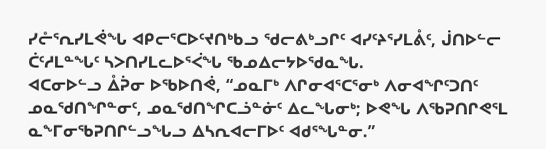ᓯᓔᕐᕆᓯᒪᕚᖓ ᐊᑭᓕᕐᑕᐅᑦᔪᑎᒃᑲᓗ ᖁᓕᕕᒃᓗᒋᑦ ᐊᓯᑦᔨᕐᓯᒪᕔᑦ, ᒎᑎᐅᓪᓕ ᑖᑦᓱᒪᓐᖓᑦ ᓴᐳᑎᓯᒪᓚᐅᕐᐹᖓ ᖃᓄᐃᓕᔭᐅᖁᓇᖓ.
ᐊᑕᓂᐅᓪᓗ ᐂᕉᓂ ᐅᖃᐅᑎᕚ, “ᓄᓇᒥᒃ ᐱᒋᓂᐊᕐᑕᕐᓂᒃ ᐱᓂᐊᖏᑦᑐᑎᑦ ᓄᓇᖁᑎᖏᓐᓂᑦ, ᓄᓇᖁᑎᖏᑕᓘᓐᓃᑦ ᐃᓚᖓᓂᒃ; ᐅᕙᖓ ᐱᖃᕈᑎᒋᕙᕐᒪ ᓇᖕᒥᓂᖃᕈᑎᒋᓪᓗᖓᓗ ᐃᓴᕆᐊᓕᒥᐅᑦ ᐊᑯᕐᖓᓐᓂ.”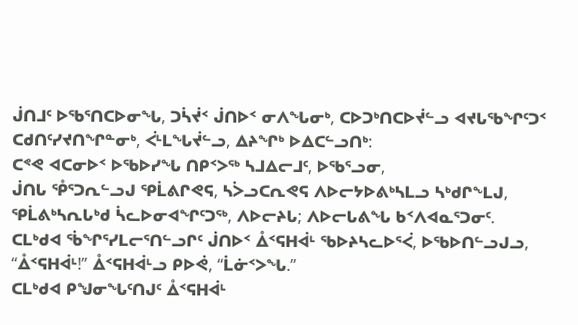ᒎᑎᒧᑦ ᐅᖃᕐᑎᑕᐅᓂᖓ, ᑐᓵᔫᑉ ᒎᑎᐅᑉ ᓂᐱᖓᓂᒃ, ᑕᐅᑐᒃᑎᑕᐅᔫᓪᓗ ᐊᔪᒐᖃᖏᑦᑐᑉ ᑕᑯᑎᑦᓯᔪᑎᖏᓐᓂᒃ, ᐹᒻᒪᖓᔫᓪᓗ, ᐃᔨᖏᒃ ᐅᐃᑕᓪᓗᑎᒃ:
ᑕᕝᕙ ᐊᑕᓂᐅᑉ ᐅᖃᐅᓯᖓ ᑎᑭᑉᐳᖅ ᓴᒧᐃᓕᒧᑦ, ᐅᖃᕐᓗᓂ,
ᒎᑎᒐ ᕾᕐᑐᕆᓪᓗᒍ ᕿᒫᕕᒋᕙᕋ, ᓴᐴᓗᑕᕆᕙᕋ ᐱᐅᓕᔭᐅᕕᒃᓴᒪᓗ ᓴᒃᑯᒋᖕᒪᒍ, ᕿᒫᕕᒃᓴᕆᒐᒃᑯ ᓵᓚᐅᓂᐊᖏᑦᑐᖅ, ᐱᐅᓕᔨᒐ; ᐱᐅᓕᒐᕕᖓ ᑲᑉᐱᐊᓇᕐᑐᓂᑦ.
ᑕᒪᒃᑯᐊ ᖄᖏᕐᓯᒪᓕᕐᑎᓪᓗᒋᑦ ᒎᑎᐅᑉ ᐂᑉᕋᕼᐋᒻ ᖃᐅᔨᓴᓚᐅᕐᐹ, ᐅᖃᐅᑎᓪᓗᒍᓗ, “ᐂᑉᕋᕼᐋᒻ!” ᐂᑉᕋᕼᐋᒻᓗ ᑭᐅᕚ, “ᒫᓃᑉᐳᖓ.”
ᑕᒪᒃᑯᐊ ᑭᖑᓂᖓᑦᑎᒍᑦ ᐂᑉᕋᕼᐋᒻ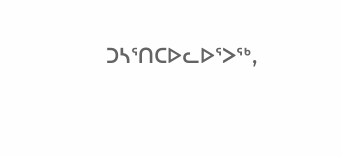ᑐᓴᕐᑎᑕᐅᓚᐅᕐᐳᖅ,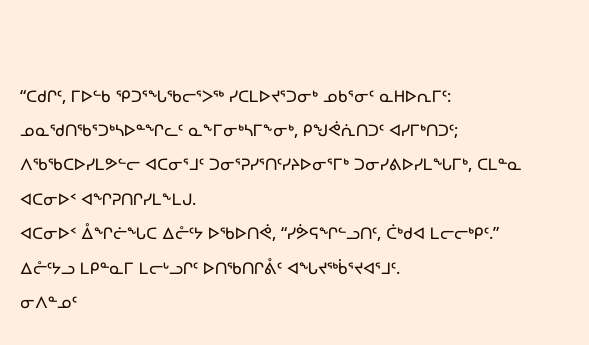“ᑕᑯᒋᑦ, ᒥᐅᓪᑲ ᕿᑐᕐᖓᖃᓕᕐᐳᖅ ᓯᑕᒪᐅᔪᕐᑐᓂᒃ ᓄᑲᕐᓂᑦ ᓇᕼᐅᕆᒥᑦ:
ᓄᓇᖁᑎᖃᕐᑐᒃᓴᐅᓐᖏᓚᑦ ᓇᖕᒥᓂᒃᓴᒥᖕᓂᒃ, ᑭᖑᕚᕇᑎᑐᑦ ᐊᓯᒥᒃᑎᑐᑦ; ᐱᖃᖃᑕᐅᓯᒪᕗᓪᓕ ᐊᑕᓂᕐᒧᑦ ᑐᓂᕐᕈᓯᕐᑎᑦᓯᔨᐅᓂᕐᒥᒃ ᑐᓂᓯᕕᐅᓯᒪᖓᒥᒃ, ᑕᒪᓐᓇ ᐊᑕᓂᐅᑉ ᐊᖏᕈᑎᒋᓯᒪᖕᒪᒍ.
ᐊᑕᓂᐅᑉ ᐂᖏᓖᖓᑕ ᐃᓔᑦᔭ ᐅᖃᐅᑎᕚ, “ᓯᕘᕋᖏᓪᓗᑎᑦ, ᑖᒃᑯᐊ ᒪᓕᓕᒃᑭᑦ.” ᐃᓔᑦᔭᓗ ᒪᑭᓐᓇᒥ ᒪᓕᒡᓗᒋᑦ ᐅᑎᖃᑎᒋᕔᑦ ᐊᖓᔪᖅᑳᕐᔪᐊᕐᒧᑦ.
ᓂᐱᓐᓄᑦ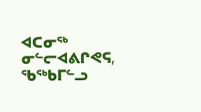ᐊᑕᓂᖅ ᓂᓪᓕᐊᕕᒋᕙᕋ, ᖃᖅᑲᒥᓪᓗ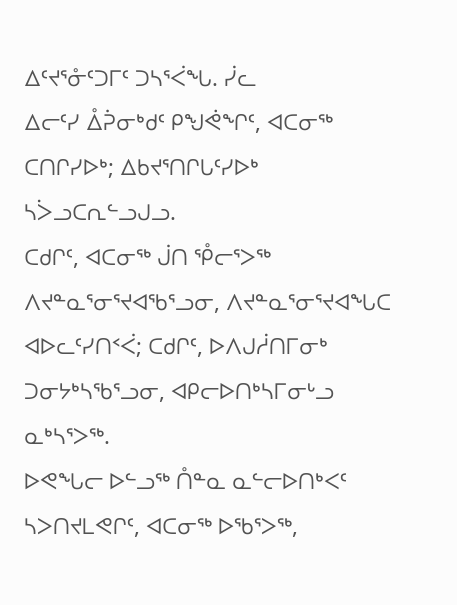ᐃᑦᔪᕐᓁᑦᑐᒥᑦ ᑐᓴᕐᐹᖓ. ᓰᓚ
ᐃᓕᑦᓯ ᐂᕉᓂᒃᑯᑦ ᑭᖑᕚᖏᑦ, ᐊᑕᓂᖅ ᑕᑎᒋᓯᐅᒃ; ᐃᑲᔪᕐᑎᒋᒐᑦᓯᐅᒃ ᓴᐴᓗᑕᕆᓪᓗᒍᓗ.
ᑕᑯᒋᑦ, ᐊᑕᓂᖅ ᒎᑎ ᕾᓕᕐᐳᖅ ᐱᔪᓐᓇᕐᓂᕐᔪᐊᖃᕐᓗᓂ, ᐱᔪᓐᓇᕐᓂᕐᔪᐊᖓᑕ ᐊᐅᓚᑦᓯᑎᑉᐹ; ᑕᑯᒋᑦ, ᐅᐱᒍᓲᑎᒥᓂᒃ ᑐᓂᔭᒃᓴᖃᕐᓗᓂ, ᐊᑭᓕᐅᑎᒃᓴᒥᓂᒡᓗ ᓇᒃᓴᕐᐳᖅ.
ᐅᕙᖓᓕ ᐅᓪᓗᖅ ᑍᓐᓇ ᓇᓪᓕᐅᑎᒃᐸᑦ ᓴᐳᑎᔪᒪᕙᒋᑦ, ᐊᑕᓂᖅ ᐅᖃᕐᐳᖅ,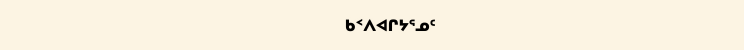ᑲᑉᐱᐊᒋᔭᕐᓄᑦ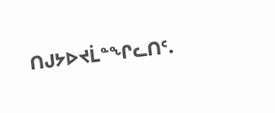ᑎᒍᔭᐅᔪᒫᓐᖏᓚᑎᑦ.